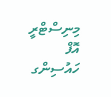މިނިސްޓްރީ އޮފް ހައުސިންގ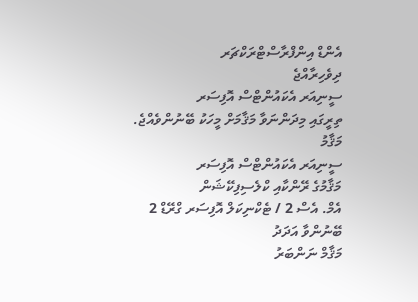އެންޑް އިންފްރާސްޓްރަކްޗަރ
ދިވެހިރާއްޖެ
ސީނިއަރ އެކައުންޓްސް އޮފިސަރ
ތިރީގައި މިދަންނަވާ މަޤާމަށް މީހަކު ބޭނުންވެއްޖެ.
މަޤާމު
ސީނިއަރ އެކައުންޓްސް އޮފިސަރ
މަޤާމުގެ ރޭންކާއި ކްލެސިފިކޭޝަން
އެމް. އެސް 2 / ޓެކްނިކަލް އޮފިސަރ ގްރޭޑް 2
ބޭނުންވާ އަދަދު
މަޤާމް ނަންބަރު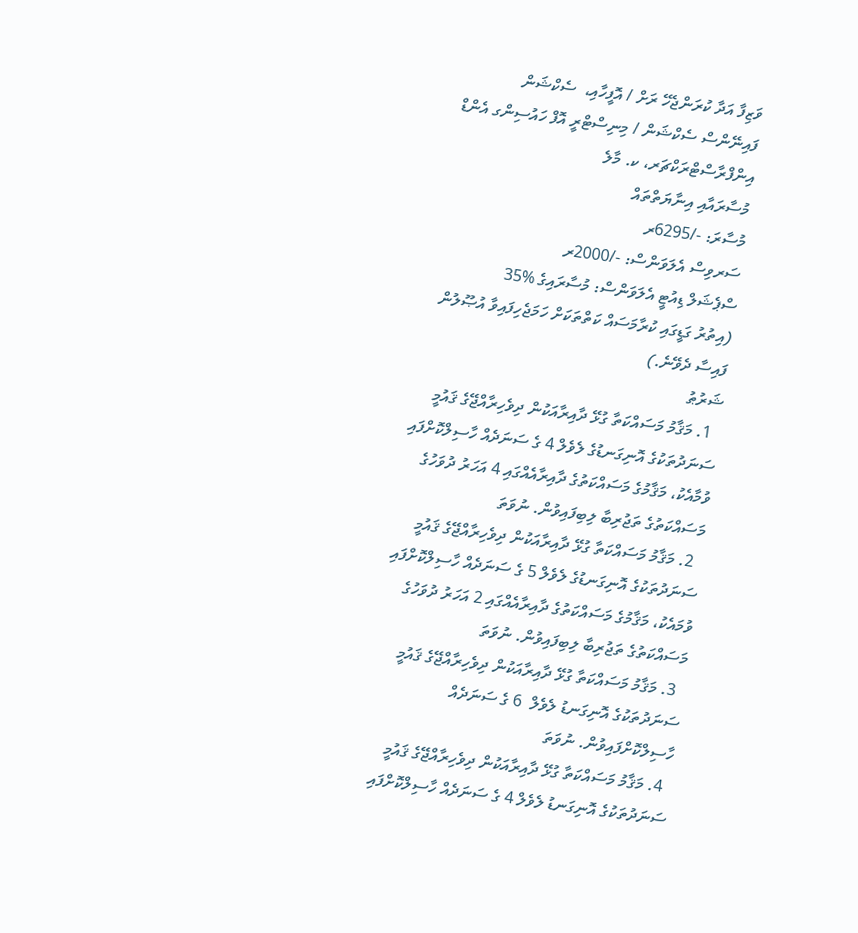ވަޒިފާ އަދާ ކުރަންޖެހޭ ރަށް / އޮފީހާއި،  ސެކްޝަން
ފައިނޭންސް ސެކްޝަން / މިނިސްޓްރީ އޮފް ހައުސިންގ އެންޑް އިންފްރާސްޓްރަކްޗަރ، ކ. މާލެ
މުސާރައާއި އިނާޔަތްތައް
މުސާރަ: -/6295ރ
ސަރވިސް އެލަވަންސް: -/2000ރ
ސްޕެޝަލް ޑިއުޓީ އެލަވަންސް: މުސާރައިގެ %35
(އިތުރު ގަޑީގައި ކުރާމަސައް ކަތްތަކަށް ހަމަޖެހިފައިވާ އުޞޫލުން ފައިސާ ދެވޭނެ.)
ޝަރުޠު
  1. މަޤާމު މަސައްކަތާ ގުޅޭ ދާއިރާއަކުން ދިވެހިރާއްޖޭގެ ޤައުމީ ސަނަދުތަކުގެ އޮނިގަނޑުގެ ލެވެލް 4 ގެ ސަނަދެއް ހާސިލްކޮށްފައި ވުމާއެކު، މަޤާމުގެ މަސައްކަތުގެ ދާއިރާއެއްގައި 4 އަހަރު ދުވަހުގެ މަސައްކަތުގެ ތަޖުރިބާ ލިބިފައިވުން. ނުވަތަ
  2. މަޤާމު މަސައްކަތާ ގުޅޭ ދާއިރާއަކުން ދިވެހިރާއްޖޭގެ ޤައުމީ ސަނަދުތަކުގެ އޮނިގަނޑުގެ ލެވެލް 5 ގެ ސަނަދެއް ހާސިލްކޮށްފައި ވުމައެކު، މަޤާމުގެ މަސައްކަތުގެ ދާއިރާއެއްގައި 2 އަހަރު ދުވަހުގެ މަސައްކަތުގެ ތަޖުރިބާ ލިބިފައިވުން. ނުވަތަ
  3. މަޤާމު މަސައްކަތާ ގުޅޭ ދާއިރާއަކުން ދިވެހިރާއްޖޭގެ ޤައުމީ ސަނަދުތަކުގެ އޮނިގަނޑު ލެވެލް  6 ގެ ސަނަދެއް ހާސިލްކޮށްފައިވުން. ނުވަތަ
  4. މަޤާމު މަސައްކަތާ ގުޅޭ ދާއިރާއަކުން ދިވެހިރާއްޖޭގެ ޤައުމީ ސަނަދުތަކުގެ އޮނިގަނޑު ލެވެލް 4 ގެ ސަނަދެއް ހާސިލްކޮށްފައި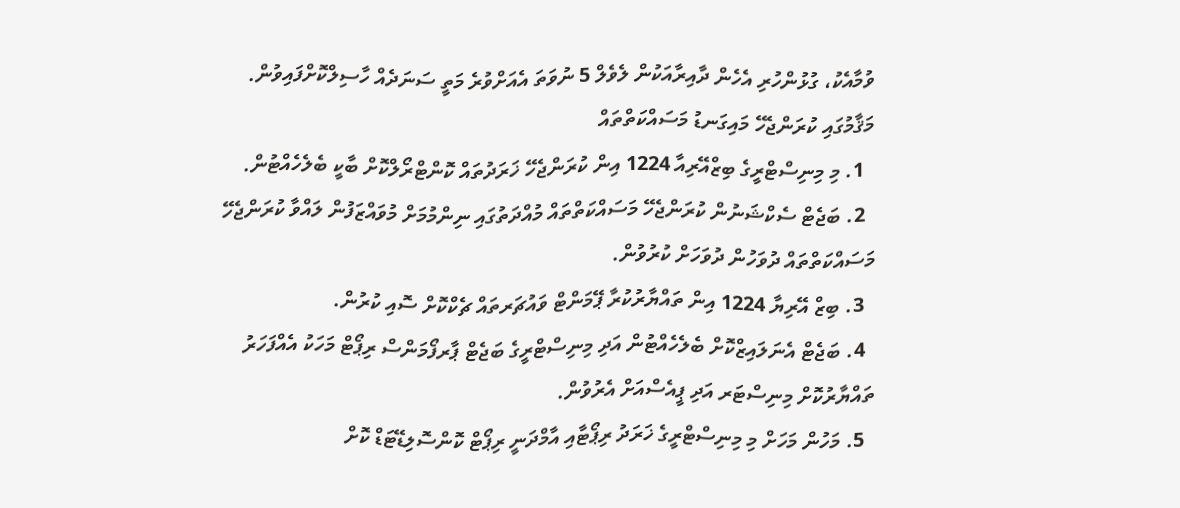ވުމާއެކު، ގުޅުންހުރި އެހެން ދާއިރާއަކުން ލެވެލް 5 ނުވަތަ އެއަށްވުރެ މަތީ ސަނަދެއް ހާސިލްކޮށްފައިވުން.
މަޤާމުގައި ކުރަންޖެހޭ މައިގަނޑު މަސައްކަތްތައް
  1. މި މިނިސްޓްރީގެ ބިޒްއޭރިއާ 1224 އިން ކުރަންޖެހޭ ޚަރަދުތައް ކޮންޓްރޯލްކޮށް ބާކީ ބެލެހެއްޓުން.
  2. ބަޖެޓް ސެކްޝަނުން ކުރަންޖެހޭ މަސައްކަތްތައް މުއްދަތުގައި ނިންމުމަށް މުވައްޒަފުން ލައްވާ ކުރަންޖެހޭ މަސައްކަތްތައް ދުވަހުން ދުވަހަށް ކުރުވުން.
  3. ބިޒް އޭރިޔާ 1224 އިން ތައްޔާރުކުރާ ޕޭމަންޓް ވައުޗަރތައް ޗެކްކޮށް ސޮއި ކުރުން.
  4. ބަޖެޓް އެނަލައިޒްކޮށް ބެލެހެއްޓުން އަދި މިނިސްޓްރީގެ ބަޖެޓް ޕާރފޯމަންސް ރިޕޯޓް މަހަކު އެއްފަހަރު ތައްޔާރުކޮށް މިނިސްޓަރ އަދި ޕީއެސްއަށް އެރުވުން.
  5. މަހުން މަހަށް މި މިނިސްޓްރީގެ ޚަރަދު ރިޕޯޓާއި އާމްދަނީ ރިޕޯޓް ކޮންސޮލިޑޭޓަޑް ކޮށް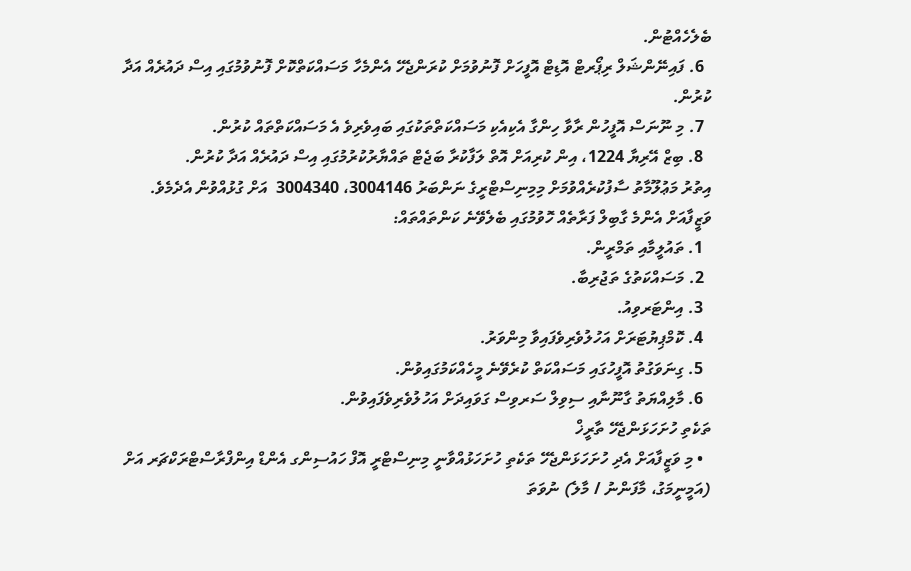ބެލެހެއްޓުން.
  6. ފައިނޭންޝަލް ރިޕޯރޓް އޮޑިޓް އޮފީހަށް ފޮނުވުމަށް ކުރަންޖެހޭ އެންމެހާ މަސައްކަތްކޮށް ފޮނުވުމުގައި އިސް ދައުރެއް އަދާ ކުރުން.
  7. މި ނޫނަސް އޮފީހުން ރާވާ ހިންގާ އެކިއެކި މަސައްކަތްތަކުގައި ބައިވެރިވެ އެ މަސައްކަތްތައް ކުރުން.
  8. ބިޒް އޭރިޔާ 1224، އިން ކުރިއަށް އޮތް ލަފާކުރާ ބަޖެޓް ތައްޔާރުކުރުމުގައި އިސް ދައުރެއް އަދާ ކުރުން.
އިތުރު މަޢުލޫމާތު ސާފުކުރެއްވުމަށް މިމިނިސްޓްރީގެ ނަންބަރު 3004146، 3004340  އަށް ގުޅުއްވުން އެދެމެވެ.
ވަޒީފާއަށް އެންމެ ގާބިލް ފަރާތެއް ހޮވުމުގައި ބެލެވޭނެ ކަންތައްތައް:
  1. ތައުލީމާއި ތަމްރީން.
  2. މަސައްކަތުގެ ތަޖުރިބާ.
  3. އިންޓަރވިއު.
  4. ކޮމްޕިޔުޓަރަށް އަހުލުވެރިވެފައިވާ މިންވަރު.
  5. ގިނަވަގުތު އޮފީހުގައި މަސައްކަތް ކުރެވޭނެ މީހެއްކަމުގައިވުން.
  6. މާލިއްޔަތު ގާނޫނާއި ސިވިލް ސަރވިސް ގަވައިދަށް އަހުލުވެރިވެފައިވުން.
ތަކެތި ހުށަހަޅަންޖެހޭ ތާރީޚް
  • މި ވަޒީފާއަށް އެދި ހުށަހަޅަންޖެހޭ ތަކެތި ހުށަހަޅުއްވާނީ މިނިސްޓްރީ އޮފް ހައުސިންގ އެންޑް އިންފްރާސްޓްރަކްޗަރ އަށް (އަމީނީމަގު، މާފަންނު / މާލެ) ނުވަތަ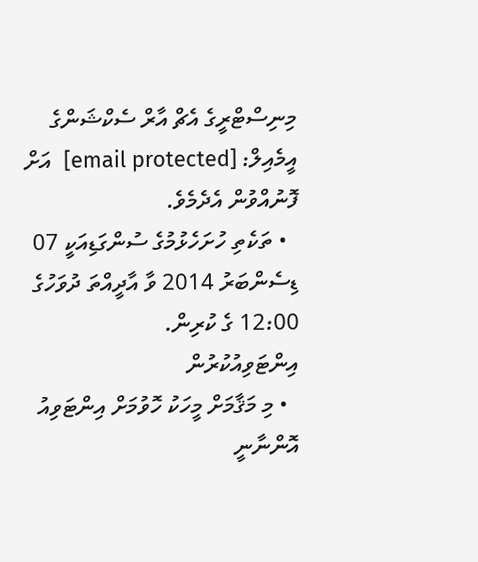މިނިސްޓްރީގެ އެޗް އާރް ސެކްޝަންގެ އީމެއިލް: [email protected]  އަށް ފޮނުއްވުން އެދެމެވެ.
  • ތަކެތި ހުށަހެޅުމުގެ ސުންގަޑިއަކީ 07 ޑިސެންބަރު 2014 ވާ އާދީއްތަ ދުވަހުގެ 12:00 ގެ ކުރިން.
އިންޓަވިއުކުރުން
  • މި މަޤާމަށް މީހަކު ހޮވުމަށް އިންޓަވިއު އޮންނާނީ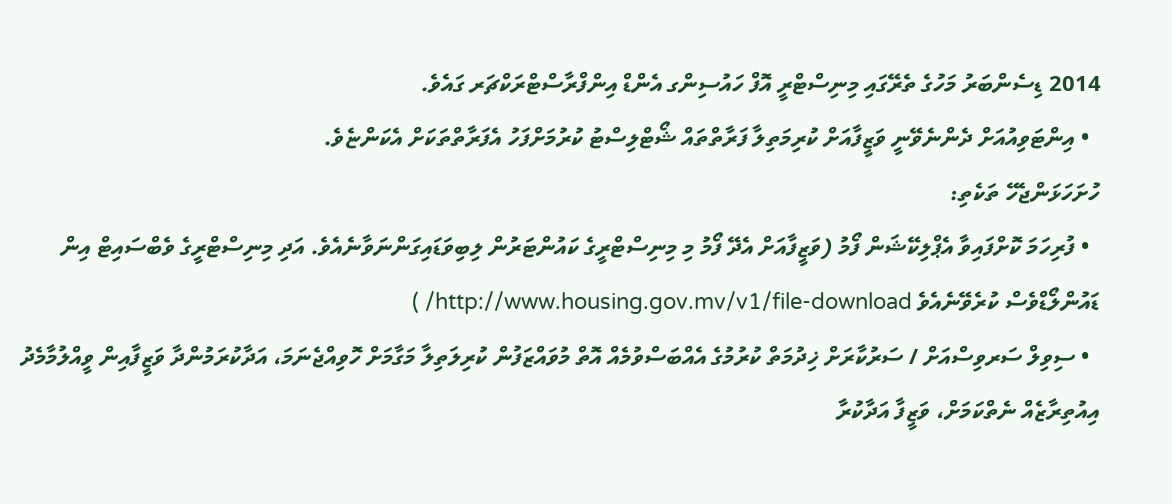2014 ޑިސެންބަރު މަހުގެ ތެރޭގައި މިނިސްޓްރީ އޮފް ހައުސިންގ އެންޑް އިންފްރާސްޓްރަކްޗަރ ގައެވެ.
  • އިންޓަވިއުއަށް ދެންނެވޭނީ ވަޒީފާއަށް ކުރިމަތިލާ ފަރާތްތައް ޝޯޓްލިސްޓު ކުރުމަށްފަހު އެފަރާތްތަކަށް އެކަންޏެވެ.
ހުށަހަޅަންޖެހޭ ތަކެތި:
  • ފުރިހަމަ ކޮށްފައިވާ އެޕްލިކޭޝަން ފޯމު (ވަޒީފާއަށް އެދޭ ފޯމު މި މިނިސްޓްރީގެ ކައުންޓަރުން ލިބިވަޑައިގަންނަވާނެއެވެ. އަދި މިނިސްޓްރީގެ ވެބްސައިޓް އިން  ޑައުންލޯޑްވެސް ކުރެވޭނެއެވެ http://www.housing.gov.mv/v1/file-download/ )
  • ސިވިލް ސަރވިސްއަށް / ސަރުކާރަށް ޚިދުމަތް ކުރުމުގެ އެއްބަސްވުމެއް އޮތް މުވައްޒަފުން ކުރިލަތިލާ މަގާމަށް ހޮވިއްޖެނަމަ، އަދާކުރަމުންދާ ވަޒީފާއިން ވީއްލުމާމެދު އިއުތިރާޒެއް ނެތްކަމަށް، ވަޒީފާ އަދާކުރާ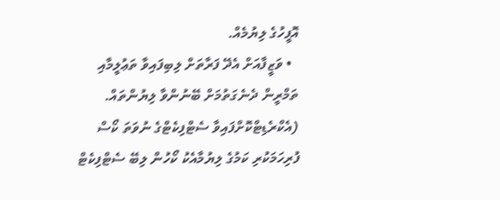އޮފީހުގެ ލިޔުމެއް.
  • ވަޒީފާއަށް އެދޭ ފަރާތަށް ލިބިފައިވާ ތަޢުލީމާއި ތަމްރީން ދެނެގަތުމަށް ބޭނުންވާ ލިޔުންތައް. (އެކްރެޑިޓްކޮށްފައިވާ ސެޓްފިކެޓްގެ ނުވަތަ ކޯސް ފުރިހަމަކުރި ކަމުގެ ލިޔުމާއެކު ކޯހުން ލިބޭ ސެޓްފިކެޓް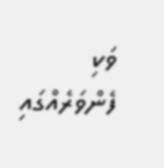ވަކި ފެންވަރެއްގައި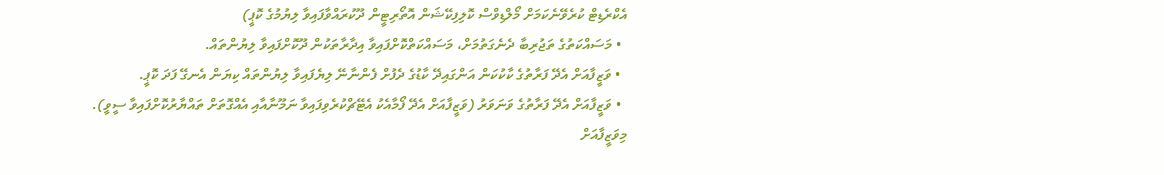އެކްރެޑިޓް ކުރެވޭނެކަމަށް މޯލްޑިވްސް ކޮލިފިކޭޝަން އޮތޯރިޓީން ދޫކުރައްވާފައިވާ ލިޔުމުގެ ކޮޕީ)
  • މަސައްކަތުގެ ތަޖުރިބާ ދެނެގަތުމަށް، މަސައްކަތްކޮށްފައިވާ އިދާރާތަކުން ދޫކޮށްފައިވާ ލިޔުންތައް.
  • ވަޒީފާއަށް އެދޭ ފަރާތުގެ ކާކުކަން އަންގައިދޭ ކާޑުގެ ދެފުށް ފެންނާނޭ ލިޔެފައިވާ ލިޔުންތައް ކިޔަން އެނގޭ ފަދަ ކޮޕީ.
  • ވަޒީފާއަށް އެދޭ ފަރާތުގެ ވަނަވަރު (ވަޒީފާއަށް އެދޭ ފޯމާއެކު އެޓޭޗްކުރެވިފައިވާ ނަމޫނާއާއި އެއްގޮތަށް ތައްޔާރުކޮށްފައިވާ ސީވީ).
މިވަޒީފާއަށް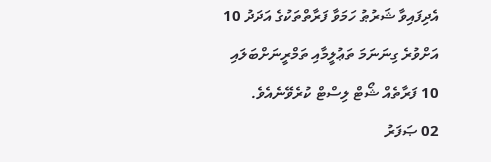އެދިފައިވާ ޝަރުޠު ހަމަވާ ފަރާތްތަކުގެ އަދަދު 10 އަށްވުރެ ގިނަނަމަ ތަޢުލީމާއި ތަމްރީނަށްބަލައި 10 ފަރާތެއް ޝޯޓް ލިސްޓް ކުރެވޭނެއެވެ.
02 ޞަފަރު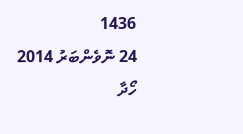1436
24 ނޮވެންބަރު 2014
ހޯދާ